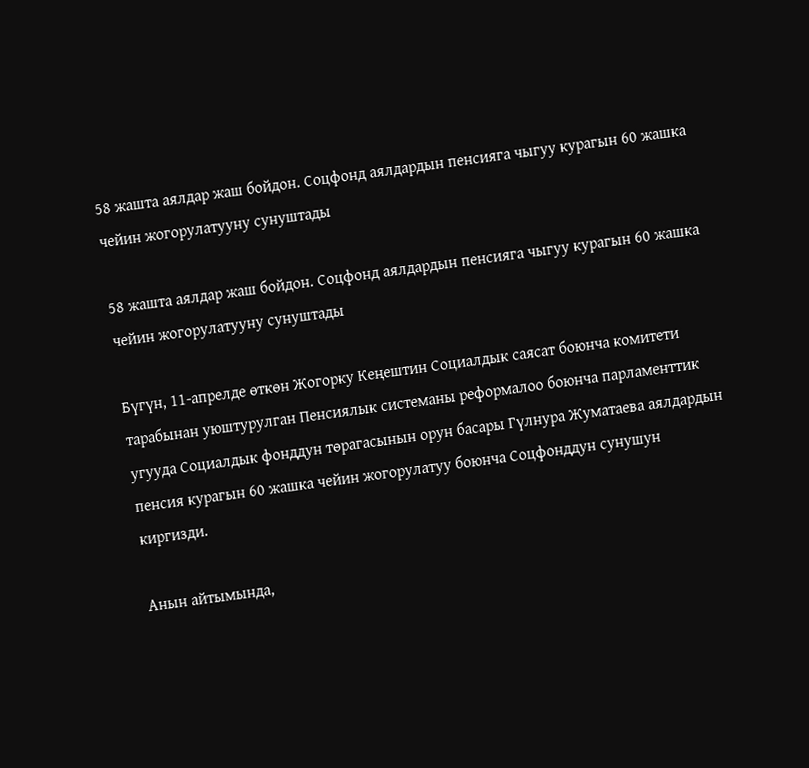58 жашта аялдар жаш бойдон. Соцфонд аялдардын пенсияга чыгуу курагын 60 жашка чейин жогорулатууну сунуштады

58 жашта аялдар жаш бойдон. Соцфонд аялдардын пенсияга чыгуу курагын 60 жашка чейин жогорулатууну сунуштады

Бүгүн, 11-апрелде өткөн Жогорку Кеңештин Социалдык саясат боюнча комитети тарабынан уюштурулган Пенсиялык системаны реформалоо боюнча парламенттик угууда Социалдык фонддун төрагасынын орун басары Гүлнура Жуматаева аялдардын пенсия курагын 60 жашка чейин жогорулатуу боюнча Соцфонддун сунушун киргизди.

Анын айтымында,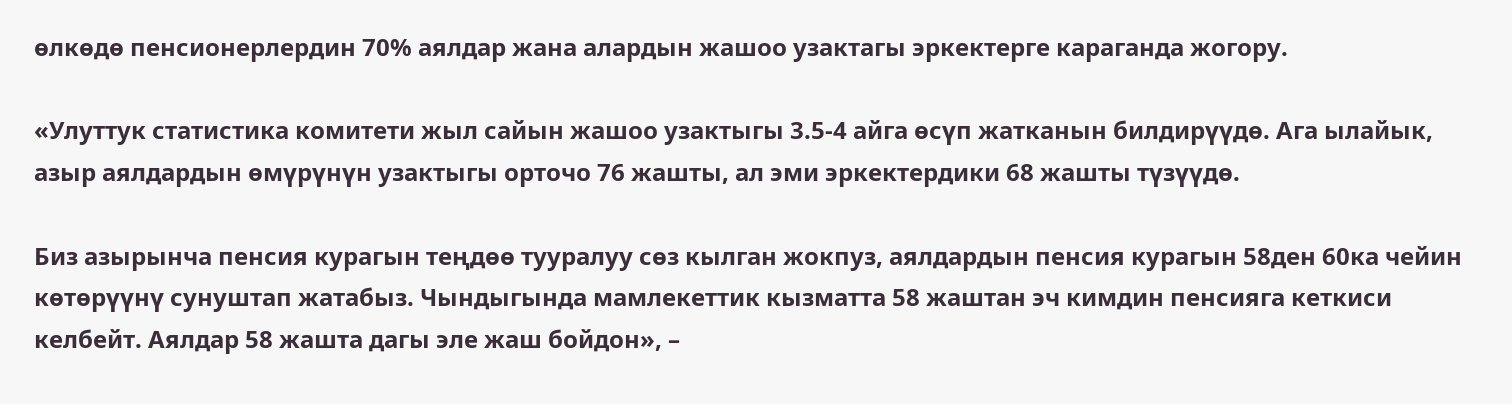өлкөдө пенсионерлердин 70% аялдар жана алардын жашоо узактагы эркектерге караганда жогору.

«Улуттук статистика комитети жыл сайын жашоо узактыгы 3.5-4 айга өсүп жатканын билдирүүдө. Ага ылайык, азыр аялдардын өмүрүнүн узактыгы орточо 76 жашты, ал эми эркектердики 68 жашты түзүүдө.

Биз азырынча пенсия курагын теңдөө тууралуу сөз кылган жокпуз, аялдардын пенсия курагын 58ден 60ка чейин көтөрүүнү сунуштап жатабыз. Чындыгында мамлекеттик кызматта 58 жаштан эч кимдин пенсияга кеткиси келбейт. Аялдар 58 жашта дагы эле жаш бойдон», –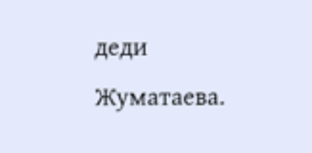деди Жуматаева.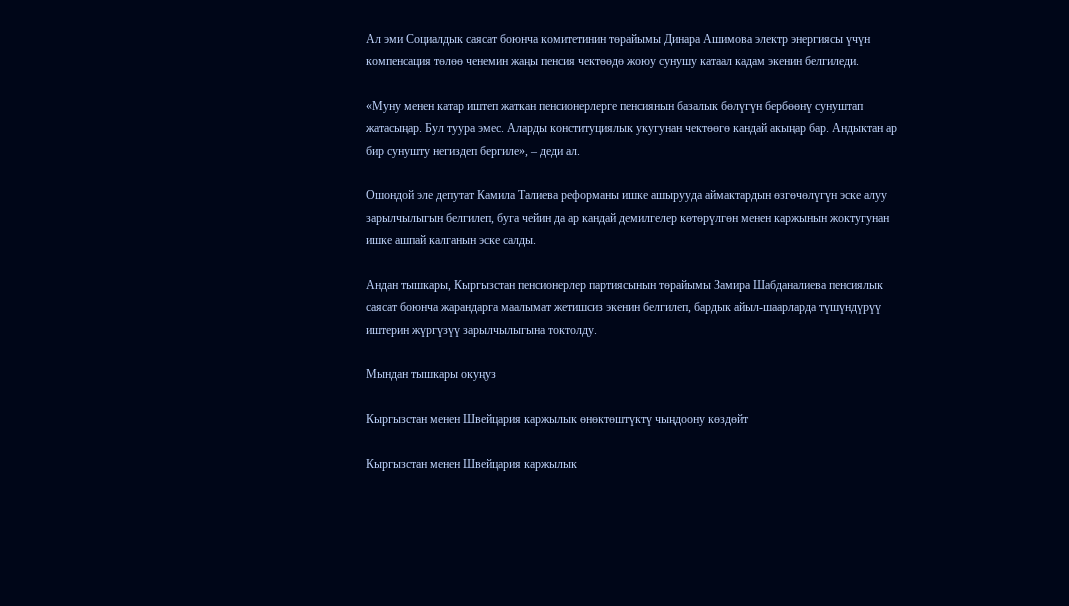Ал эми Социалдык саясат боюнча комитетинин төрайымы Динара Ашимова электр энергиясы үчүн компенсация төлөө ченемин жаңы пенсия чектөөдө жоюу сунушу катаал кадам экенин белгиледи.

«Муну менен катар иштеп жаткан пенсионерлерге пенсиянын базалык бөлүгүн бербөөнү сунуштап жатасыңар. Бул туура эмес. Аларды конституциялык укугунан чектөөгө кандай акыңар бар. Андыктан ар бир сунушту негиздеп бергиле», – деди ал.

Ошондой эле депутат Камила Талиева реформаны ишке ашырууда аймактардын өзгөчөлүгүн эске алуу зарылчылыгын белгилеп, буга чейин да ар кандай демилгелер көтөрүлгөн менен каржынын жоктугунан ишке ашпай калганын эске салды.

Андан тышкары, Кыргызстан пенсионерлер партиясынын төрайымы Замира Шабданалиева пенсиялык саясат боюнча жарандарга маалымат жетишсиз экенин белгилеп, бардык айыл-шаарларда түшүндүрүү иштерин жүргүзүү зарылчылыгына токтолду.

Мындан тышкары окуңуз

Кыргызстан менен Швейцария каржылык өнөктөштүктү чыңдоону көздөйт

Кыргызстан менен Швейцария каржылык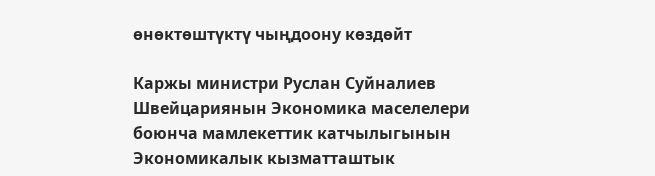өнөктөштүктү чыңдоону көздөйт

Каржы министри Руслан Суйналиев Швейцариянын Экономика маселелери боюнча мамлекеттик катчылыгынын Экономикалык кызматташтык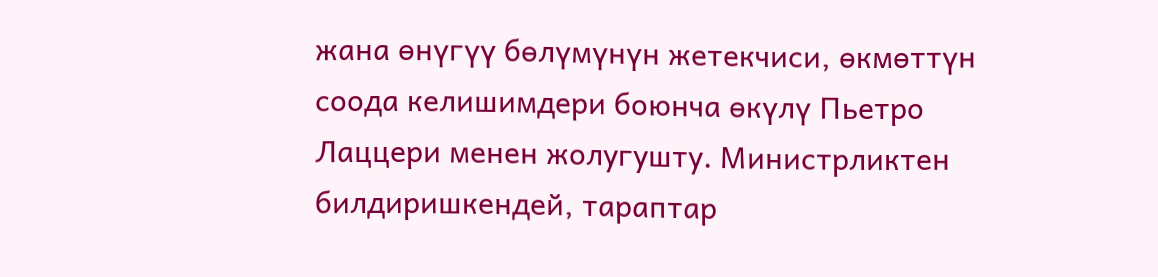жана өнүгүү бөлүмүнүн жетекчиси, өкмөттүн соода келишимдери боюнча өкүлү Пьетро Лаццери менен жолугушту. Министрликтен билдиришкендей, тараптар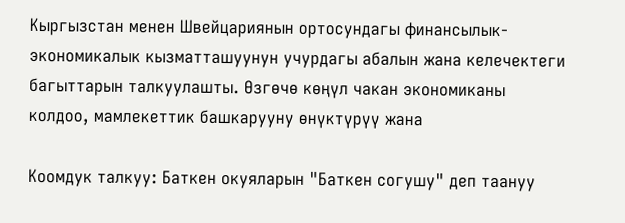Кыргызстан менен Швейцариянын ортосундагы финансылык-экономикалык кызматташуунун учурдагы абалын жана келечектеги багыттарын талкуулашты. Өзгөчө көңүл чакан экономиканы колдоо, мамлекеттик башкарууну өнүктүрүү жана

Коомдук талкуу: Баткен окуяларын "Баткен согушу" деп таануу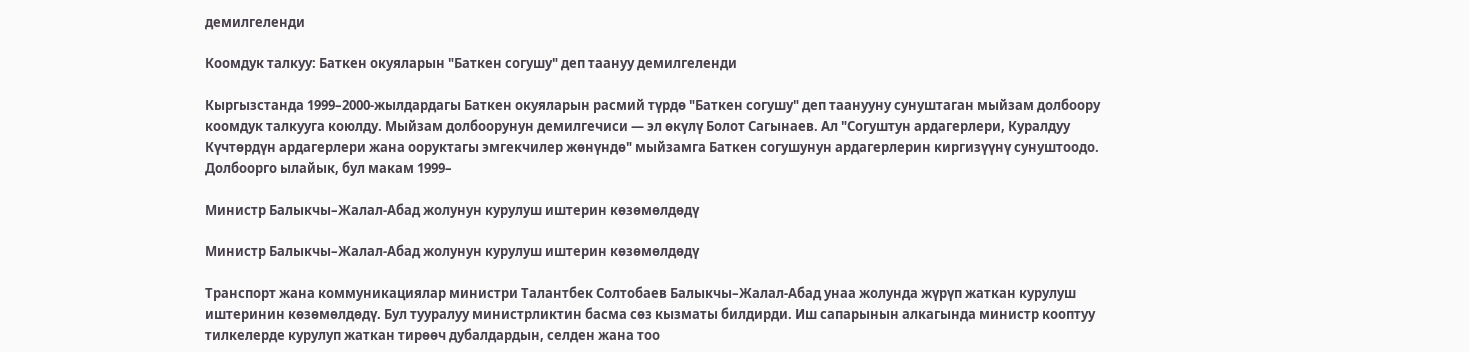демилгеленди

Коомдук талкуу: Баткен окуяларын "Баткен согушу" деп таануу демилгеленди

Кыргызстанда 1999–2000-жылдардагы Баткен окуяларын расмий түрдө "Баткен согушу" деп таанууну сунуштаган мыйзам долбоору коомдук талкууга коюлду. Мыйзам долбоорунун демилгечиси — эл өкүлү Болот Сагынаев. Ал "Согуштун ардагерлери, Куралдуу Күчтөрдүн ардагерлери жана ооруктагы эмгекчилер жөнүндө" мыйзамга Баткен согушунун ардагерлерин киргизүүнү сунуштоодо. Долбоорго ылайык, бул макам 1999–

Министр Балыкчы–Жалал-Абад жолунун курулуш иштерин көзөмөлдөдү

Министр Балыкчы–Жалал-Абад жолунун курулуш иштерин көзөмөлдөдү

Транспорт жана коммуникациялар министри Талантбек Солтобаев Балыкчы–Жалал-Абад унаа жолунда жүрүп жаткан курулуш иштеринин көзөмөлдөдү. Бул тууралуу министрликтин басма сөз кызматы билдирди. Иш сапарынын алкагында министр кооптуу тилкелерде курулуп жаткан тирөөч дубалдардын, селден жана тоо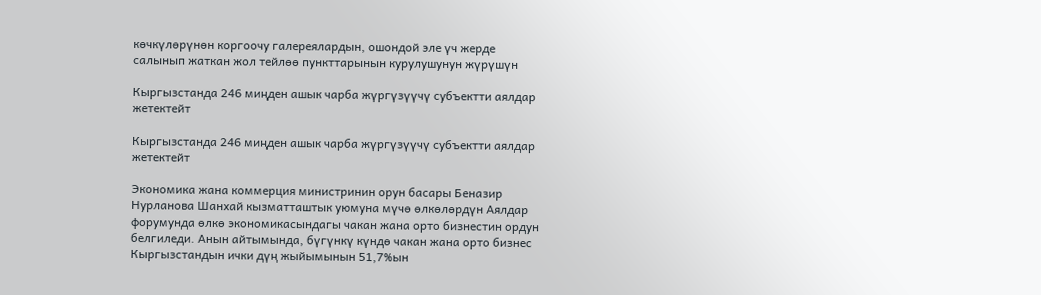көчкүлөрүнөн коргоочу галереялардын, ошондой эле үч жерде салынып жаткан жол тейлөө пункттарынын курулушунун жүрүшүн

Кыргызстанда 246 миңден ашык чарба жүргүзүүчү субъектти аялдар жетектейт

Кыргызстанда 246 миңден ашык чарба жүргүзүүчү субъектти аялдар жетектейт

Экономика жана коммерция министринин орун басары Беназир Нурланова Шанхай кызматташтык уюмуна мүчө өлкөлөрдүн Аялдар форумунда өлкө экономикасындагы чакан жана орто бизнестин ордун белгиледи. Анын айтымында, бүгүнкү күндө чакан жана орто бизнес Кыргызстандын ички дүң жыйымынын 51,7%ын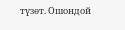түзөт. Ошондой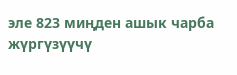эле 823 миңден ашык чарба жүргүзүүчү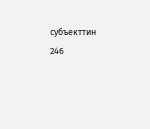субъекттин 246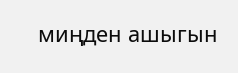миңден ашыгын